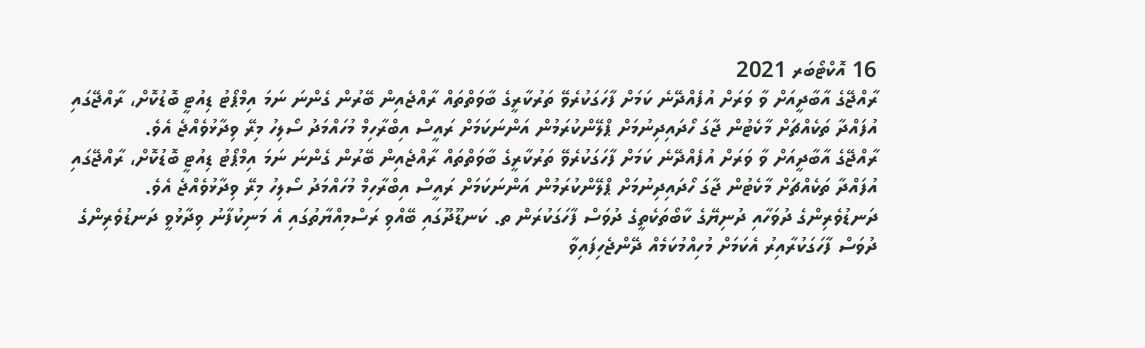16 އޮކްޓޯބަރ 2021
ރާއްޖޭގެ އާބާދީއަށް ވާ ވަރަށް އުފެއްދޭނެ ކަމަށް ފާހަގަކުރެވޭ ތަރުކާރީގެ ބާވަތްތައް ރާއްޖެއިން ބޭރުން ގެންނަ ނަމަ އިމްޕޯޓު ޑިއުޓީ ބޮޑުކޮށް، ރާއްޖޭގައި އުފައްދާ ތަކެއްޗަށް މާކެޓުން ޖާގަ ހޯދައިދިނުމަށް ޕްލޭންކުރަމުން އަންނަކަމަށް ރައީސް އިބްރާހިމް މުހައްމަދު ސޯލިހު މިރޭ ވިދާޅުވެއްޖެ އެވެ.
ރާއްޖޭގެ އާބާދީއަށް ވާ ވަރަށް އުފެއްދޭނެ ކަމަށް ފާހަގަކުރެވޭ ތަރުކާރީގެ ބާވަތްތައް ރާއްޖެއިން ބޭރުން ގެންނަ ނަމަ އިމްޕޯޓު ޑިއުޓީ ބޮޑުކޮށް، ރާއްޖޭގައި އުފައްދާ ތަކެއްޗަށް މާކެޓުން ޖާގަ ހޯދައިދިނުމަށް ޕްލޭންކުރަމުން އަންނަކަމަށް ރައީސް އިބްރާހިމް މުހައްމަދު ސޯލިހު މިރޭ ވިދާޅުވެއްޖެ އެވެ.
ދަނޑުވެރިންގެ ދުވަހާއި ދުނިޔޭގެ ކާބޯތަކެތީގެ ދުވަސް ފާހަގަކުރަން ތ. ކަނޑޫދޫގައި ބޭއްވި ރަސްމިއްޔާތުގައި އެ މަނިކުފާނު ވިދާޅުވީ ދަނޑުވެރިންގެ ދުވަސް ފާހަގަކުރާއިރު އެކަމަށް މުހިއްމުކަމެއް ދޭންޖެހިފައިވާ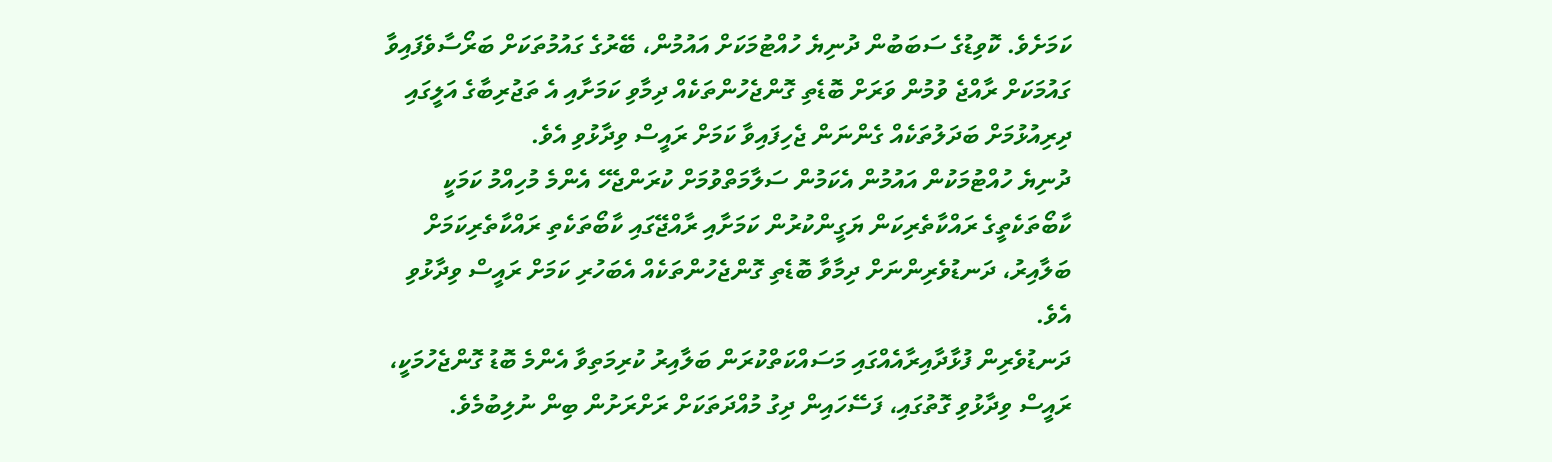ކަމަށެވެ. ކޮވިޑުގެ ސަބަބުން ދުނިޔެ ހުއްޓުމަކަށް އައުމުން، ބޭރުގެ ގައުމުތަކަށް ބަރޯސާވެފައިވާ ގައުމަކަށް ރާއްޖެ ވުމުން ވަރަށް ބޮޑެތި ގޮންޖެހުންތަކެއް ދިމާވި ކަމަށާއި އެ ތަޖުރިބާގެ އަލީގައި ދިރިއުޅުމަށް ބަދަލުތަކެއް ގެންނަން ޖެހިފައިވާ ކަމަށް ރައީސް ވިދާޅުވި އެވެ.
ދުނިޔެ ހުއްޓުމަކުން އައުމުން އެކަމުން ސަލާމަތްވުމަށް ކުރަންޖެހޭ އެންމެ މުހިއްމު ކަމަކީ ކާބޯތަކެތީގެ ރައްކާތެރިކަން ޔަގީންކުރުން ކަމަށާއި ރާއްޖޭގައި ކާބޯތަކެތި ރައްކާތެރިކަމަށް ބަލާއިރު، ދަނޑުވެރިންނަށް ދިމާވާ ބޮޑެތި ގޮންޖެހުންތަކެއް އެބަހުރި ކަމަށް ރައީސް ވިދާޅުވި އެވެ.
ދަނޑުވެރިން ފުޅާދާއިރާއެއްގައި މަސައްކަތްކުރަން ބަލާއިރު ކުރިމަތިވާ އެންމެ ބޮޑު ގޮންޖެހުމަކީ، ރައީސް ވިދާޅުވި ގޮތުގައި، ފަސޭހައިން ދިގު މުއްދަތަކަށް ރަށްރަށުން ބިން ނުލިބުމެވެ.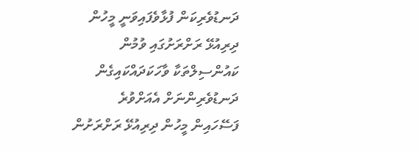ދަނޑުވެރިކަން ފުޅާވެފައިވަނީ މީހުން ދިރިއުޅޭ ރަށްރަށުގައި ވުމުން ކައުންސިލްތަކާ ވާހަކަދައްކައިގެން ދަނޑުވެރިންނަށް އެއަށްވުރެ ފަސޭހައިން މީހުން ދިރިއުޅޭ ރަށްރަށުން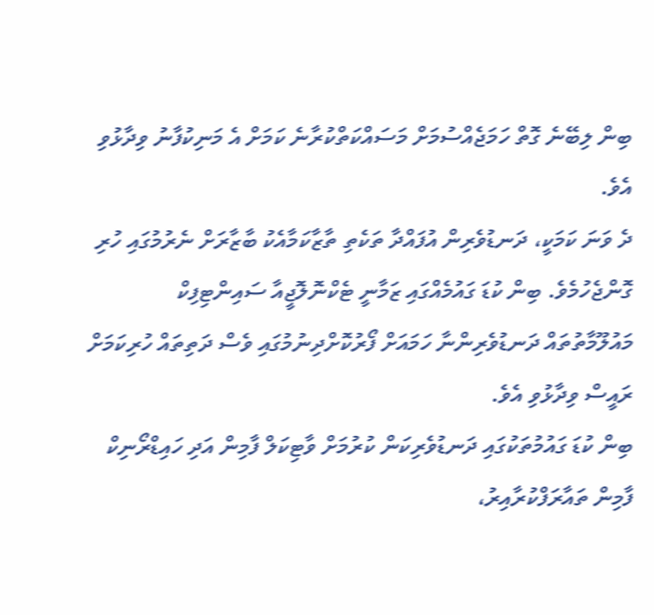ބިން ލިބޭނެ ގޮތް ހަމަޖެއްސުމަށް މަސައްކަތްކުރާނެ ކަމަށް އެ މަނިކުފާނު ވިދާޅުވި އެވެ.
ދެ ވަނަ ކަމަކީ، ދަނޑުވެރިން އުފައްދާ ތަކެތި ތާޒާކަމާއެކު ބާޒާރަށް ނެރުމުގައި ހުރި ގޮންޖެހުމެވެ. ބިން ކުޑަ ގައުމެއްގައި ޒަމާނީ ޓެކްނޮލޮޖީއާ ސައިންޓިފިކް މައުލޫމާތުތައް ދަނޑުވެރިންނާ ހަމައަށް ފޯރުކޮށްދިނުމުގައި ވެސް ދަތިތައް ހުރިކަމަށް ރައީސް ވިދާޅުވި އެވެ.
ބިން ކުޑަ ގައުމުތަކުގައި ދަނޑުވެރިކަން ކުރުމަށް ވާޓިކަލް ފާމިން އަދި ހައިޑްރޯނިކް ފާމިން ތައާރަފްކުރާއިރު،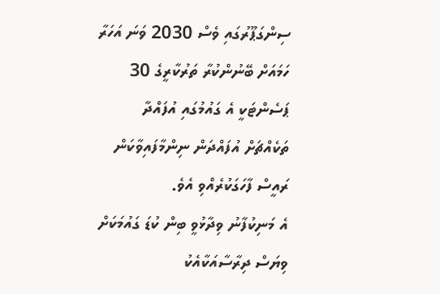ސިންގަޕޫރުގައި ވެސް 2030 ވަނަ އަހަރާ ހަމައަށް ބޭނުންކުރާ ތަރުކާރީގެ 30 ޕަސެންޓަކީ އެ ގައުމުގައި އުފައްދާ ތަކެއްޗަށް އުފައްދަން ނިންމާފައިވާކަން ރައީސް ފާހަގަކުރެއްވި އެވެ.
އެ މަނިކުފާނު ވިދާޅުވީ ބިން ކުޑަ ގައުމަކަށް ވިޔަސް ދިރާސާއަކާއެކު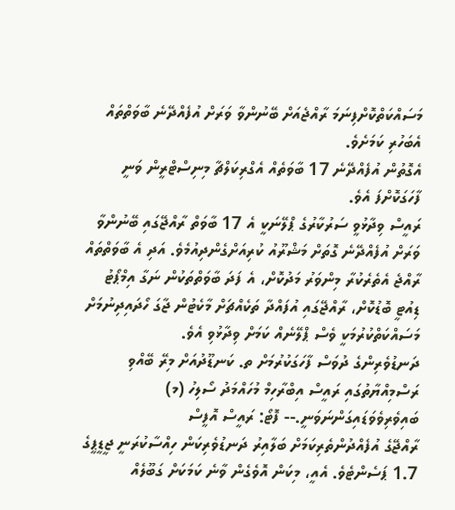މަސައްކަތްކޮށްފިނަމަ ރާއްޖެއަށް ބޭނުންވާ ވަރަށް އުފެއްދޭނެ ބާވަތްތައް އެބަހުރި ކަމަށެވެ.
އެގޮތުން އުފެއްދޭނެ 17 ބާވަތެއް އެގްރިކަލްޗާ މިނިސްޓްރީން ވަނީ ފާހަގަކޮށްފަ އެވެ.
ރައީސް ވިދާޅުވީ ސަރުކާރުގެ ޕްލޭނަކީ އެ 17 ބާވަތް ރާއްޖޭގައި ބޭނުންވާ ވަރަށް އުފެއްދޭނެ ގޮތަށް މަޝްރޫއު ކުރިއަށްގެންދިއުމެވެ. އަދި އެ ބާވަތްތައް ރާއްޖެ އެތެރެކުރާ މިންވަރު މަދުކޮށް، އެ ފަދަ ބާވަތްތަކުން ނަގާ އިމްޕޯޓު ޑިއުޓީ ބޮޑުކޮށް، ރާއްޖޭގައި އުފައްދާ ތަކެއްޗަށް މާކެޓުން ޖާގަ ހޯދައިދިނުމަށް މަސައްކަތްކުރުމަކީ ވެސް ޕްލޭނެއް ކަމަށް ވިދާޅުވި އެވެ.
ދަނޑުވެރިންގެ ދުވަސް ފާހަގަކުރުމަށް ތ. ކަނޑޫދުއަށް މިރޭ ބޭއްވި ރަސްމިއްޔާތުގައި ރައީސް އިބްރާހިމް މުހައްމަދު ސޯލިހު (މ) ބައިވެރިވެވަޑައިގަންނަވަނީ.-- ފޮޓޯ: ރައީސް އޮފީސް
ރާއްޖޭގެ އުފެއްދުންތެރިކަމަށް ބަލާއިރު ދަނޑުވެރިކަން ހިއްސާކުރަނީ ޖީޑީޕީގެ 1.7 ޕަސެންޓެވެ. އެއީ، މިކަން އޮވެގެން ވާނެ ކަމަކަށް ގަބޫލެއް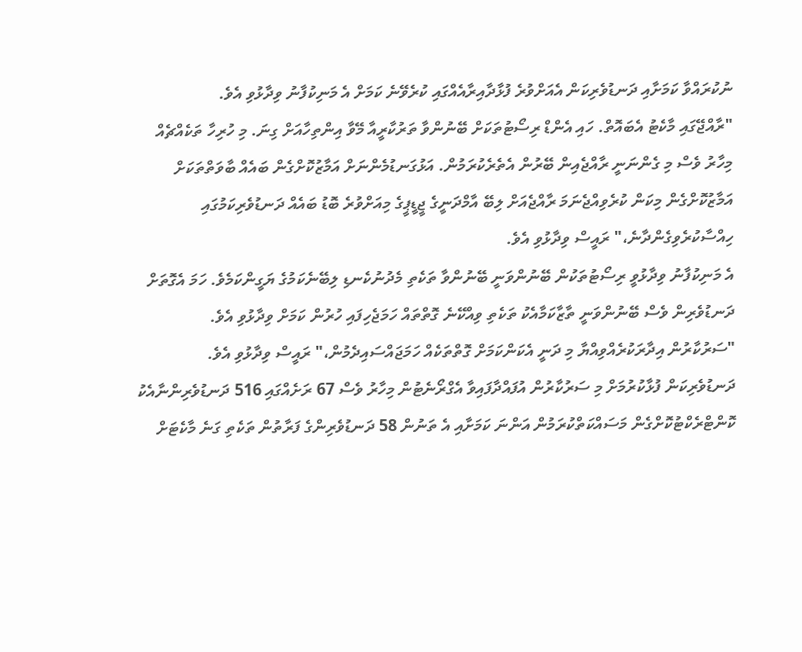ނުކުރައްވާ ކަމަށާއި ދަނޑުވެރިކަން އެއަށްވުރެ ފުޅާދާއިރާއެއްގައި ކުރެވޭނެ ކަމަށް އެ މަނިކުފާނު ވިދާޅުވި އެވެ.
"ރާއްޖޭގައި މާކެޓު އެބައޮތް. ހައި އެންޑް ރިސޯޓުތަކަށް ބޭނުންވާ ތަރުކާރީއާ މޭވާ އިންތިހާއަށް ގިނަ. މި ހުރިހާ ތަކެއްޗެއް މިހާރު ވެސް މި ގެންނަނީ ރާއްޖެއިން ބޭރުން އެތެރެކުރަމުން. އަޅުގަނޑުމެންނަށް އަމާޒުކޮށްގެން ބައެއް ބާވަތްތަކަށް އަމާޒުކޮށްގެން މިކަން ކުރެވިއްޖެނަމަ ރާއްޖެއަށް ލިބޭ އާމްދަނީގެ ޖީޑީޕީގެ މިއަށްވުރެ ބޮޑު ބައެއް ދަނޑުވެރިކަމުގައި ހިއްސާކުރެވިގެންދާނެ،" ރައީސް ވިދާޅުވި އެވެ.
އެ މަނިކުފާނު ވިދާޅުވީ ރިސޯޓުތަކުން ބޭނުންވަނީ ބޭނުންވާ ތަކެތި މެދުނުކެނޑި ލިބޭނެކަމުގެ ޔަގީންކަމެވެ. ހަމަ އެގޮތަށް ދަނޑުވެރިން ވެސް ބޭނުންވަނީ ތާޒާކަމާއެކު ތަކެތި ވިއްކޭނެ ގޮތްތައް ހަމަޖެހިފައި ހުރުން ކަމަށް ވިދާޅުވި އެވެ.
"ސަރުކާރުން އިދާރަކުރެއްވިއްޔާ މި ދަނީ އެކަންކަމަށް ގޮތްތަކެއް ހަމަޖައްސައިދެމުން،" ރައީސް ވިދާޅުވި އެވެ.
ދަނޑުވެރިކަން ފުޅާކުރުމަށް މި ސަރުކާރުން އުފައްދާފައިވާ އެގްރޯނެޓުން މިހާރު ވެސް 67 ރަށެއްގައި 516 ދަނޑުވެރިންނާއެކު ކޮންޓްރެކްޓުކޮށްގެން މަސައްކަތްކުރަމުން އަންނަ ކަމަށާއި އެ ތަނުން 58 ދަނޑުވެރިންގެ ފަރާތުން ތަކެތި ގަނެ މާކެޓަށް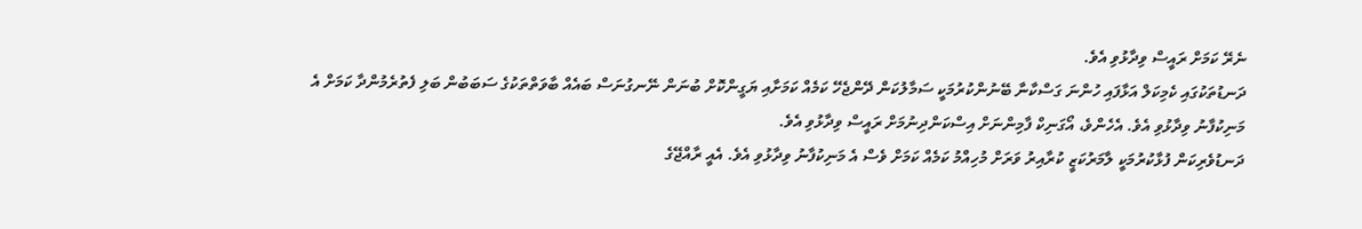ނެރޭ ކަމަށް ރައީސް ވިދާޅުވި އެވެ.
ދަނޑުތަކުގައި ކެމިކަލް އަޅާފައި ހުންނަ ގަސްކާނާ ބޭނުންކުރުމަކީ ސަމާލުކަން ދޭންޖެހޭ ކަމެއް ކަމަށާއި ޔަގީންކޮށް ބުނަން ނޭނގުނަސް ބައެއް ބާވަތްތަކުގެ ސަބަބުން ބަލި ފެތުރެމުންދާ ކަމަށް އެ މަނިކުފާނު ވިދާޅުވި އެވެ. އެހެންވެ، އޯގަނިކް ފާމިންނަށް އިސްކަންދިނުމަށް ރައީސް ވިދާޅުވި އެވެ.
ދަނޑުވެރިކަން ފުޅާކުރުމަކީ ލާމަރުކަޒީ ކުރާއިރު ވަރަށް މުހިއްމު ކަމެއް ކަމަށް ވެސް އެ މަނިކުފާނު ވިދާޅުވި އެވެ. އެއީ ރާއްޖޭގެ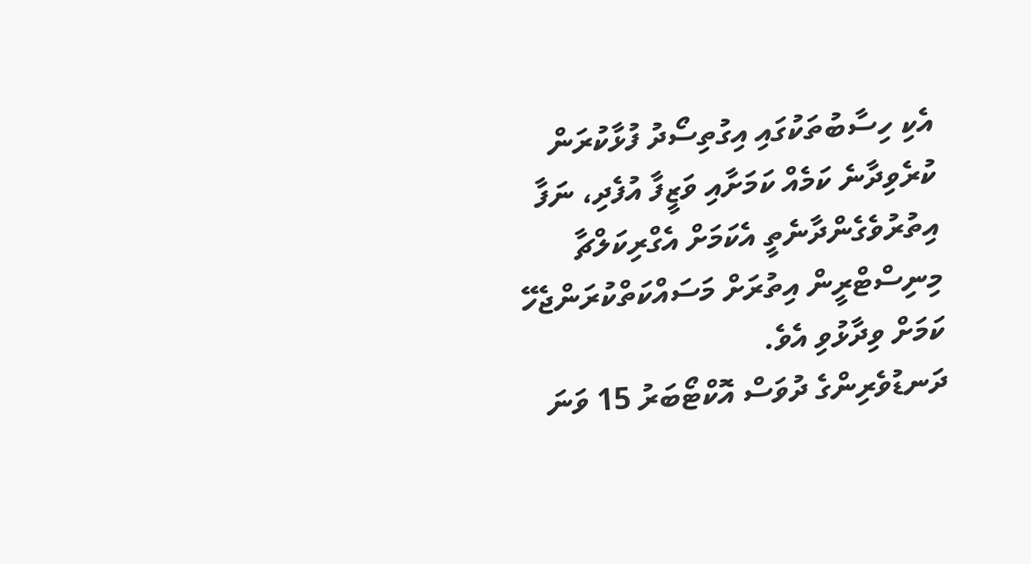އެކި ހިސާބުތަކުގައި އިގުތިސޯދު ފުޅާކުރަން ކުރެވިދާނެ ކަމެއް ކަމަށާއި ވަޒީފާ އުފެދި، ނަފާ އިތުރުވެގެންދާނެތީ އެކަމަށް އެގްރިކަލްޗާ މިނިސްޓްރީން އިތުރަށް މަސައްކަތްކުރަންޖެހޭ ކަމަށް ވިދާޅުވި އެވެ.
ދަނޑުވެރިންގެ ދުވަސް އޮކްޓޯބަރު 15 ވަނަ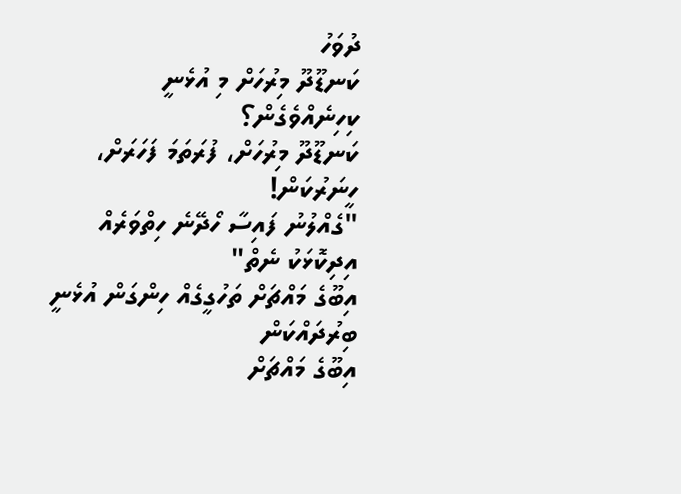ދުވަހު
ކަނޑޫދޫ މިރުހަށް މި އުޅެނީ ކިހިނެއްވެގެން؟
ކަނޑޫދޫ މިރުހަށް، ފުރަތަމަ ފަހަރަށް، ހީނަރުކަން!
"ގެއްލުނު ފައިސާ ހޯދޭނެ ހިތްވަރެއް އިދިކޮޅަކު ނެތް"
އިބޫގެ މައްޗަށް ތަހުގީގެއް ހިންގަން އުޅެނީ ބިރުދައްކަން
އިބޫގެ މައްޗަށް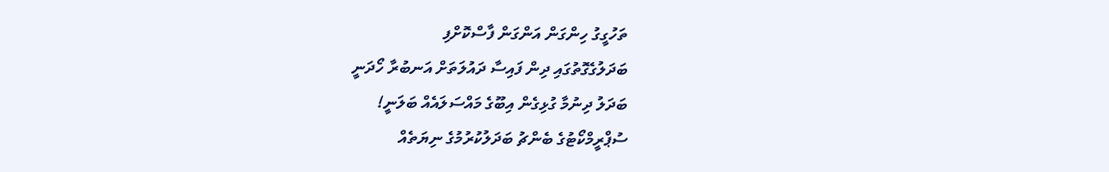ތަހުގީގު ހިންގަން އަންގަން ފާސްކޮށްފި
ބަދަލުގެގޮތުގައި ދިން ފައިސާ ދައުލަތަށް އަނބުރާ ހޯދަނީ
ބަދަލު ދިނުމާ ގުޅިގެން އިބޫގެ މައްސަލައެއް ބަލަނީ!
ސުޕްރީމްކޯޓުގެ ބެންޗު ބަދަލުކުރުމުގެ ނިޔަތެއް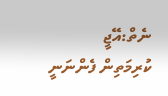ނެތް:އޭޖީ
ކުރިމަތިން ފެންނަނީ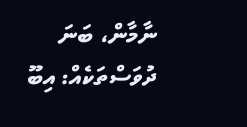ނާމާން، ބަނަ ދުވަސްތަކެއް: އިބޫ